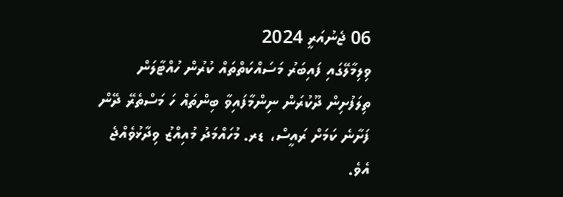06 ޖެނުއަރީ 2024
ވިލިމާލޭގައި ފައިބަރު މަސައްކަތްތައް ކުރުން ހުއްޓާލަން ތިލަފުށިން ދޫކުރަން ނިންމާފައިވާ ބިންތައް ހަ މަސްތެރޭ ދޭން ފަށާނެ ކަމަށް ރައީސް، ޑރ. މުހައްމަދު މުއިއްޒު ވިދާޅުވެއްޖެ އެވެ.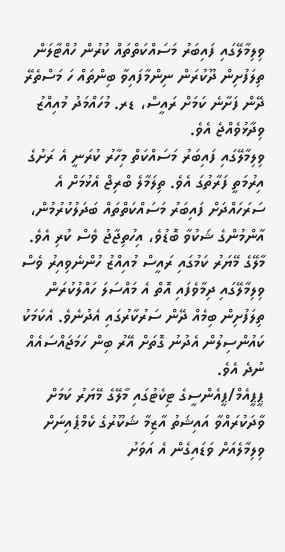ވިލިމާލޭގައި ފައިބަރު މަސައްކަތްތައް ކުރުން ހުއްޓާލަން ތިލަފުށިން ދޫކުރަން ނިންމާފައިވާ ބިންތައް ހަ މަސްތެރޭ ދޭން ފަށާނެ ކަމަށް ރައީސް، ޑރ. މުހައްމަދު މުއިއްޒު ވިދާޅުވެއްޖެ އެވެ.
ވިލިމާލޭގައި ފައިބަރު މަސައްކަތް މިހާރު ކުރަނީ އެ ރަށުގެ އިރުމަތީ ފަރާތުގަ އެވެ. ތިލަމާލެ ބްރިޖް އެޅުމަށް އެ ސަރަހައްދަށް ފައިބަރު މަސައްކަތްތައް ބަދަލުކުރުމުން، އާންމުންގެ ޝަކުވާ ބޮޑުވެ، އިހުތިޖާޖު ވެސް ކުރި އެވެ.
މާލޭގެ މޭޔަރު ކަމުގައި ރައީސް މުއިއްޒު ހުންނެވިއިރު ވެސް ވިލިމާލޭގައި ދިމާވެފައި އޮތް އެ މައްސަލަ ހައްލުކުރަން ތިލަފުށިން ބިމެއް ދޭން ސަރުކާރުގައި އެދުނެވެ. އެކަމަކު ކައުންސިލުން އެދުނު ގޮތަށް އޭރު ބިން ހަމަޖައްސައެއް ނުދެ އެވެ.
ޕީޕީއެމް/ޕީއެންސީގެ ޓިކެޓުގައި މާލޭގެ މޭޔަރު ކަމަށް ވާދަކުރައްވާ އައިޝަތު އާޒިމާ ޝަކޫރުގެ ކެމްޕެއިނަށް ވިލިމާލެއަށް ވަޑައިގެން އެ އަވަށު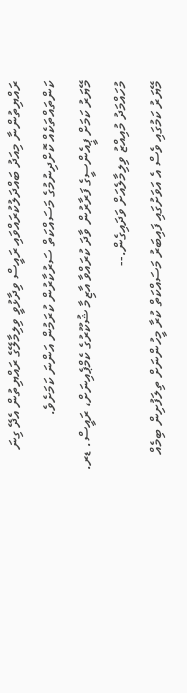ރައްޔިތުންނާ މިއަދު ބައްދަލުކުރައްވައި ރައީސް ވިދާޅުވީ ވިލިމާލޭގެ ރައްޔިތުން އެދޭ ގިނަ ކަންތައްތަކެއް ކޮށްދިނުމުގެ މަސައްކަތް ސަރުކާރުން ކުރަމުން އަންނަ ކަމަށެވެ.
މޭޔަރު ކަމަށް ޕީއެންސީގެ ފަރާރުން ވާދަ ކުރައްވާ އާޒިމާ ޝުކޫރުގެ ކެމްޕެއިނަށް، ރައީސް. ޑރ. މުހައްމަދު މުއިއްޒު ވިލިމާލެއަށް ވަދައިގެން.--
މޭޔަރު ކަމުގައި ވެސް އެ އަވަށުގައި ފައިބަރު މަސައްކަތް ކުރާ މީހުންނަށް ތިލަފުށިން ބިމެއް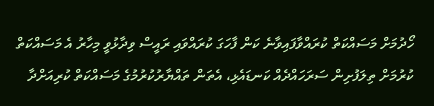ހޯދުމަށް މަސައްކަތް ކުރައްވާފައިވާނެ ކަން ފާހަގަ ކުރައްވައި ރައީސް ވިދާޅުވީ މިހާރު އެ މަސައްކަތް ކުރުމަށް ތިލަފުށިން ސަރަހައްދެއް ކަނޑައެޅި، އެތަން ތައްޔާރުކުރުމުގެ މަސައްކަތް ކުރިއަށްދާ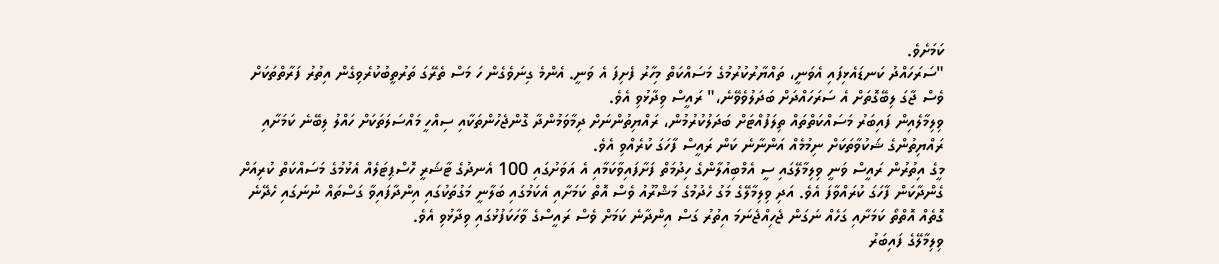ކަމަށެވެ.
"ސަރަހައްދު ކަނޑައެޅިފައި އެވަނީ، ތައްޔާރުކުރުމުގެ މަސައްކަތް މިހާރު ފެށިފަ އެ ވަނީ. އެންމެ ގިނަވެގެން ހަ މަސް ތެރޭގަ ތަރުތީބުކުރެވިގެން އިތުރު ފަރާތްތަކަށް ވެސް ޖާގަ ލިބޭގޮތަށް އެ ސަރަހައްދަށް ބަދަލުވެވޭނެ،" ރައީސް ވިދާޅުވި އެވެ.
ވިލިމާލެއިން ފައިބަރު މަސައްކަތްތައް ތިލަފުއްޓަށް ބަދަލުކުރުމުން، ރައްޔިތުންނަށް ދިމާވަމުންދާ ގޮންޖެހުންތަކާއި ސިއްހީ މައްސަލަތަކަށް ހައްލު ލިބޭނެ ކަމަށާއި ރައްޔިތުންގެ ޝަކުވާތަކަށް ނިމުމެއް އަންނާނެ ކަން ރައީސް ފާހަގަ ކުރެއްވި އެވެ.
މީގެ އިތުރުން ރައީސް ވަނީ ވިލިމާލޭގައި ސީ އެމްބިއުލާންގެ ހިދުމަތް ފަށާފައިވާކަމާއި އެ އަވަށުގައި 100 އެނދުގެ ޓާޝަރީ ހޮސްޕިޓަލެއް އެޅުމުގެ މަސައްކަތް ކުރިއަށް ގެންދާކަން ފާހަގަ ކުރައްވާފަ އެވެ. އަދި ވިލިމާލޭގެ މަގު ހެދުމުގެ މަޝްރޫއު ވެސް އޮތް ކަމަށާއި އެކަމުގައި ބަލާނީ މަގުތަކުގައި އިންދާފައިވާ ގަސްތައް ނުނަގައި ހެދޭނެ ގޮތެއް އޮތްތޯ ކަމަށާއި ގަހެއް ނަގަން ޖެހިއްޖެނަމަ އިތުރު ގަސް އިންދާނެ ކަމަށް ވެސް ރައީސްގެ ވާހަކަފުޅުގައި ވިދާޅުވި އެވެ.
ވިލިމާލޭގެ ފައިބަރު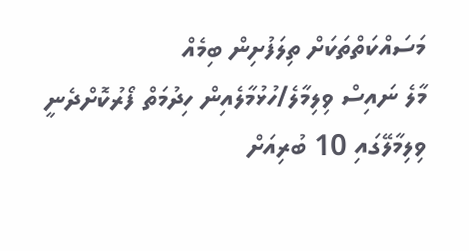މަސައްކަތްތަކަށް ތިލަފުށިން ބިމެއް
މާލެ ނައިސް ވިލިމާލެ/ހުޅުމާލެއިން ހިދުމަތް ފޯރުކޮށްދެނީ
ވިލިމާލޭގައި 10 ބުރިއަށް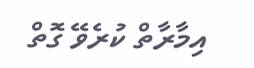އިމާރާތް ކުރެވޭ ގޮތް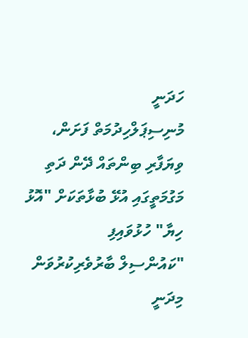ހަދަނީ
މުނިސިޕަލްހިދުމަތް ފަށަން، ވިޔަފާރި ބިންތައް ދޭން ދަތި
މަގުމަތީގައި އުޅޭ ބުޅާތަކަށް "އޮޅު ހިޔާ" ހުޅުވައިފި
"ކައުންސިލް ބާރުވެރިކުރުވަން މިދަނީ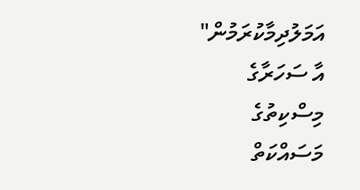އަމަލުދިމާކުރަމުން"
އާ ސަހަރާގެ މިސްކިތުގެ މަސައްކަތް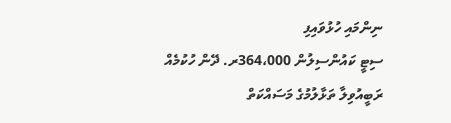ނިންމައި ހުޅުވައިފި
ސިޓީ ކައުންސިލުން 364،000ރ. ދޭން ހުކުމެއް
ރަބީއުވިލާ ތަޅާލުމުގެ މަސައްކަތް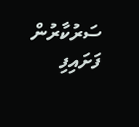ސަރުކާރުން ފަށައިފި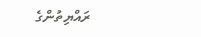ރައްޔިތުންގެ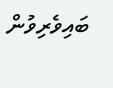ބައިވެރިވުން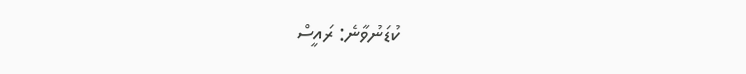ކުޑަނުވާނެ: ރައީސް